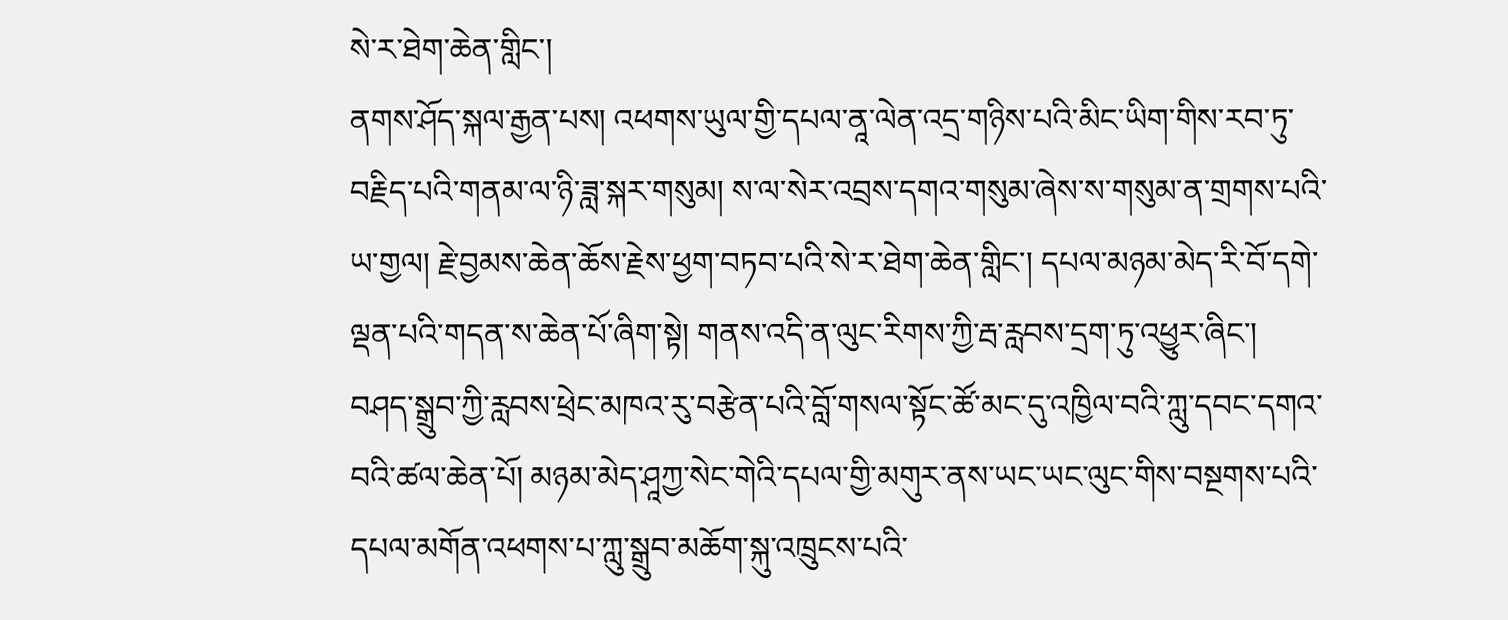སེ་ར་ཐེག་ཆེན་གླིང་།
ནགས་ཤོད་སྐལ་རྒྱན་པས། འཕགས་ཡུལ་གྱི་དཔལ་ནཱ་ལེན་འདྲ་གཉིས་པའི་མིང་ཡིག་གིས་རབ་ཏུ་བརྗིད་པའི་གནམ་ལ་ཉི་ཟླ་སྐར་གསུམ། ས་ལ་སེར་འབྲས་དགའ་གསུམ་ཞེས་ས་གསུམ་ན་གྲགས་པའི་ཡ་གྱལ། རྗེ་བྱམས་ཆེན་ཆོས་རྗེས་ཕྱག་བཏབ་པའི་སེ་ར་ཐེག་ཆེན་གླིང་། དཔལ་མཉམ་མེད་རི་བོ་དགེ་ལྡན་པའི་གདན་ས་ཆེན་པོ་ཞིག་སྟེ། གནས་འདི་ན་ལུང་རིགས་ཀྱི་རྦ་རླབས་དྲག་ཏུ་འཕྱུར་ཞིང་། བཤད་སྒྲུབ་ཀྱི་རླབས་ཕྲེང་མཁའ་རུ་བརྩེན་པའི་བློ་གསལ་སྟོང་ཚོ་མང་དུ་འཁྱིལ་བའི་ཀླུ་དབང་དགའ་བའི་ཚལ་ཆེན་པོ། མཉམ་མེད་ཤཱཀྱ་སེང་གེའི་དཔལ་གྱི་མགུར་ནས་ཡང་ཡང་ལུང་གིས་བསྔགས་པའི་དཔལ་མགོན་འཕགས་པ་ཀླུ་སྒྲུབ་མཆོག་སྐུ་འཁྲུངས་པའི་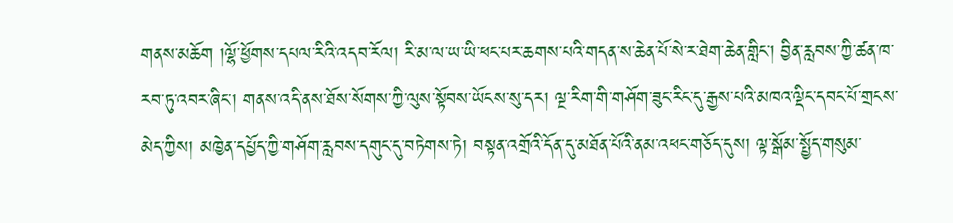གནས་མཆོག །ལྷོ་ཕྱོགས་དཔལ་རིའི་འདབ་རོལ། རི་མ་ལ་ཡ་ཡི་ཕང་པར་ཆགས་པའི་གདན་ས་ཆེན་པོ་སེ་ར་ཐེག་ཆེན་གླིང་། བྱིན་རླབས་ཀྱི་ཚན་ཁ་རབ་ཏུ་འབར་ཞིང་། གནས་འདི་ནས་ཐོས་སོགས་ཀྱི་ལུས་སྟོབས་ཡོངས་སུ་དར། ལྔ་རིག་གི་གཤོག་ཟུང་རིང་དུ་རྒྱས་པའི་མཁའ་ལྡིང་དབང་པོ་གྲངས་མེད་ཀྱིས། མཁྱེན་དཔྱོད་ཀྱི་གཤོག་རླབས་དགུང་དུ་བཏེགས་ཏེ། བསྟན་འགྲོའི་དོན་དུ་མཐོན་པོའི་ནམ་འཕང་གཅོད་དུས། ལྟ་སྒོམ་སྤྱོད་གསུམ་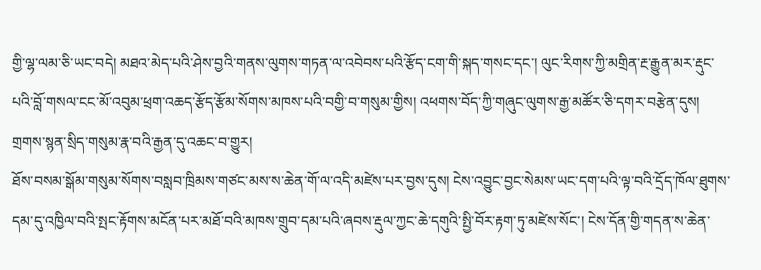གྱི་ལྷ་ལམ་ཅི་ཡང་བདེ། མཐའ་མེད་པའི་ཤེས་བྱའི་གནས་ལུགས་གཏན་ལ་འབེབས་པའི་རྩོད་ངག་གི་སྐད་གསང་དང་། ལུང་རིགས་ཀྱི་མགྲིན་རྔ་རྒྱུན་མར་རྡུང་པའི་བློ་གསལ་ངང་མོ་འབུམ་ཕྲག་འཆད་རྩོད་རྩོམ་སོགས་མཁས་པའི་བགྱི་བ་གསུམ་གྱིས། འཕགས་བོད་ཀྱི་གཞུང་ལུགས་རྒྱ་མཚོར་ཅི་དགར་བརྩེན་དུས། གྲགས་སྙན་སྲིད་གསུམ་རྣ་བའི་རྒྱན་དུ་འཆང་བ་གྱུར།
ཐོས་བསམ་སྒོམ་གསུམ་སོགས་བསླབ་ཁྲིམས་གཙང་མས་ས་ཆེན་གོ་ལ་འདི་མཛེས་པར་བྱས་དུས། ངེས་འབྱུང་བྱང་སེམས་ཡང་དག་པའི་ལྟ་བའི་དྲོད་ཁོལ་ཐུགས་དམ་དུ་འཁྱིལ་བའི་སྤང་རྟོགས་མངོན་པར་མཐོ་བའི་མཁས་གྲུབ་དམ་པའི་ཞབས་རྡུལ་ཀྱང་ཆེ་དགུའི་སྤྱི་བོར་རྟག་ཏུ་མཛེས་སོང་། ངེས་དོན་གྱི་གདན་ས་ཆེན་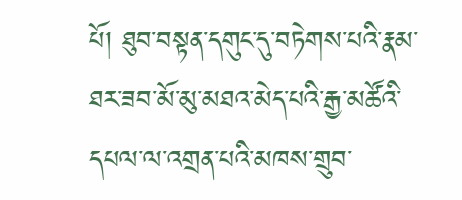པོ། ཐུབ་བསྟན་དགུང་དུ་བཏེགས་པའི་རྣམ་ཐར་ཟབ་མོ་མུ་མཐའ་མེད་པའི་རྒྱ་མཚོའི་དཔལ་ལ་འགྲན་པའི་མཁས་གྲུབ་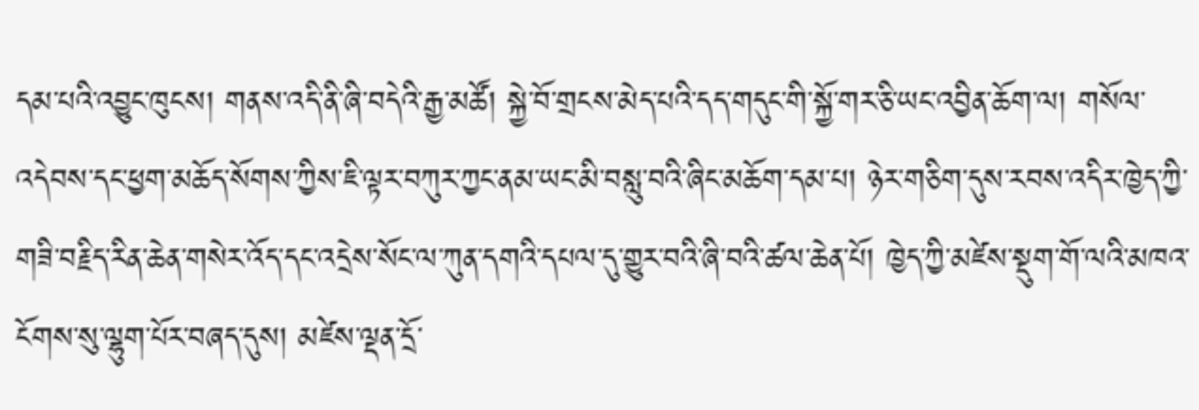དམ་པའི་འབྱུང་ཁུངས། གནས་འདི་ནི་ཞི་བདེའི་རྒྱ་མཚོ། སྐྱེ་བོ་གྲངས་མེད་པའི་དད་གདུང་གི་སྐྱོ་གར་ཅི་ཡང་འབྱིན་ཆོག་ལ། གསོལ་འདེབས་དང་ཕྱག་མཆོད་སོགས་ཀྱིས་ཇི་ལྟར་བཀུར་ཀྱང་ནམ་ཡང་མི་བསླུ་བའི་ཞིང་མཆོག་དམ་པ། ཉེར་གཅིག་དུས་རབས་འདིར་ཁྱེད་ཀྱི་གཟི་བརྗིད་རིན་ཆེན་གསེར་འོད་དང་འདྲེས་སོང་ལ་ཀུན་དགའི་དཔལ་དུ་གྱུར་བའི་ཞི་བའི་ཚལ་ཆེན་པོ། ཁྱེད་ཀྱི་མཛེས་སྡུག་གོ་ལའི་མཁའ་ངོགས་སུ་ལྷུག་པོར་བཞད་དུས། མཛེས་ལྡན་དྲོ་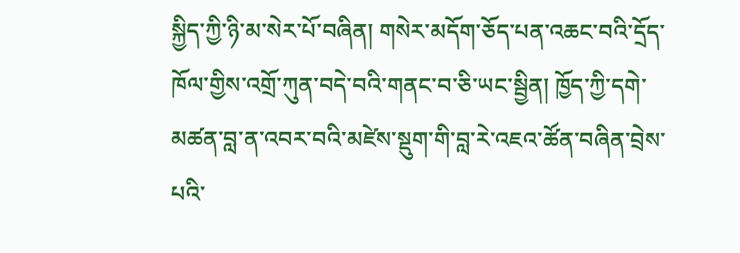སྐྱིད་ཀྱི་ཉི་མ་སེར་པོ་བཞིན། གསེར་མདོག་ཅོད་པན་འཆང་བའི་དྲོད་ཁོལ་གྱིས་འགྲོ་ཀུན་བདེ་བའི་གནང་བ་ཅི་ཡང་སྦྱིན། ཁྱོད་ཀྱི་དགེ་མཚན་བླ་ན་འབར་བའི་མཛེས་སྡུག་གི་བླ་རེ་འཇའ་ཚོན་བཞིན་བྲེས་པའི་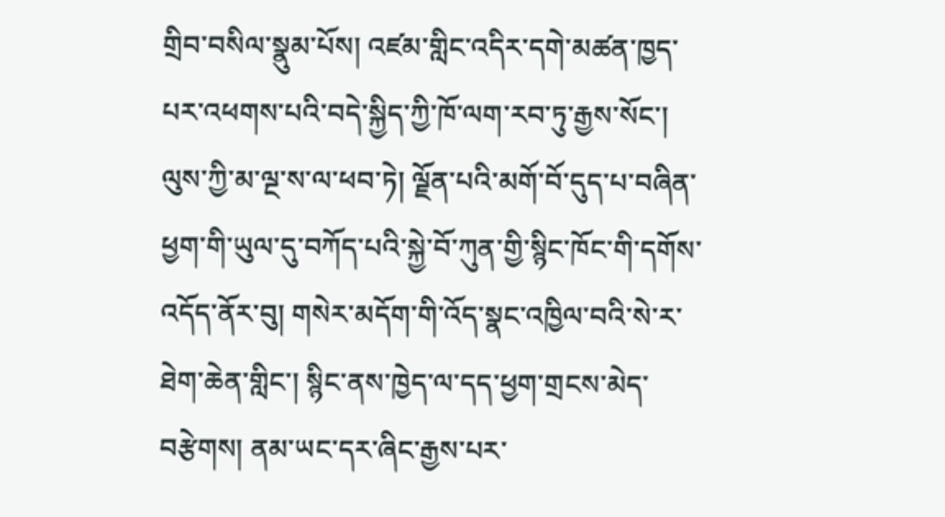གྲིབ་བསིལ་སྣུམ་པོས། འཛམ་གླིང་འདིར་དགེ་མཚན་ཁྱད་པར་འཕགས་པའི་བདེ་སྐྱིད་ཀྱི་ཁོ་ལག་རབ་ཏུ་རྒྱས་སོང་། ལུས་ཀྱི་མ་ལྔ་ས་ལ་ཕབ་ཏེ། ལྗོན་པའི་མགོ་བོ་དུད་པ་བཞིན་ཕྱག་གི་ཡུལ་དུ་བཀོད་པའི་སྐྱེ་བོ་ཀུན་གྱི་སྙིང་ཁོང་གི་དགོས་འདོད་ནོར་བུ། གསེར་མདོག་གི་འོད་སྣང་འཁྱིལ་བའི་སེ་ར་ཐེག་ཆེན་གླིང་། སྙིང་ནས་ཁྱེད་ལ་དད་ཕྱག་གྲངས་མེད་བརྩེགས། ནམ་ཡང་དར་ཞིང་རྒྱས་པར་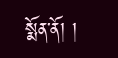སྨོན་ནོ། །